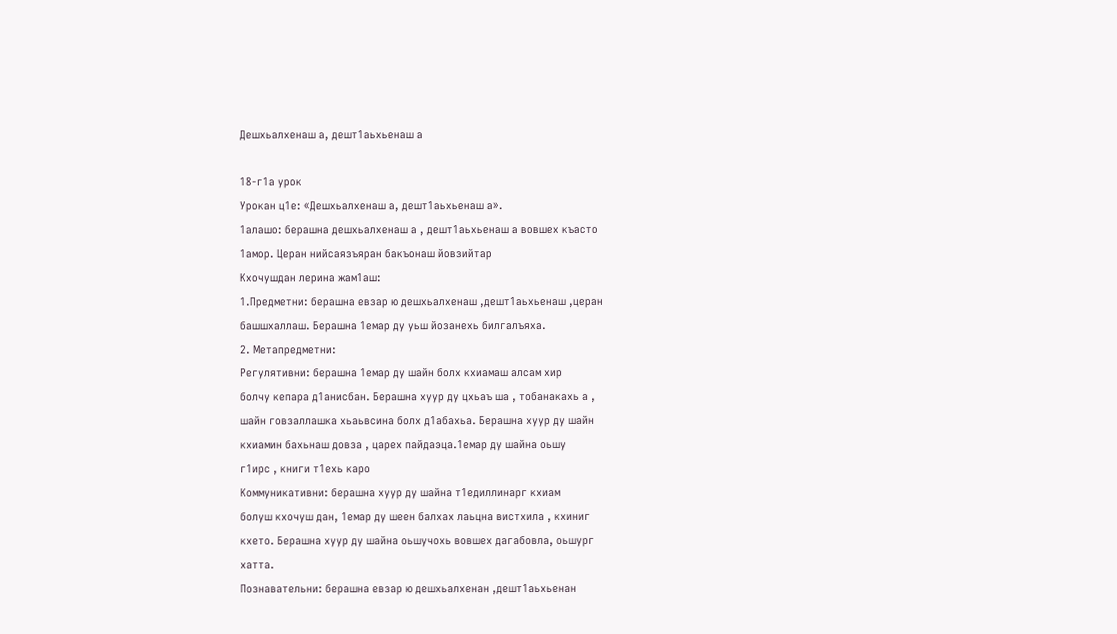Дешхьалхенаш а, дешт1аьхьенаш а

18-г1а урок
Урокан ц1е: «Дешхьалхенаш а, дешт1аьхьенаш а».
1алашо: берашна дешхьалхенаш а , дешт1аьхьенаш а вовшех къасто
1амор. Церан нийсаязъяран бакъонаш йовзийтар
Кхочушдан лерина жам1аш:
1.Предметни: берашна евзар ю дешхьалхенаш ,дешт1аьхьенаш ,церан
башшхаллаш. Берашна 1емар ду уьш йозанехь билгалъяха.
2. Метапредметни:
Регулятивни: берашна 1емар ду шайн болх кхиамаш алсам хир
болчу кепара д1анисбан. Берашна хуур ду цхьаъ ша , тобанакахь а ,
шайн говзаллашка хьаьвсина болх д1абахьа. Берашна хуур ду шайн
кхиамин бахьнаш довза , царех пайдаэца.1емар ду шайна оьшу
г1ирс , книги т1ехь каро
Коммуникативни: берашна хуур ду шайна т1едиллинарг кхиам
болуш кхочуш дан, 1емар ду шеен балхах лаьцна вистхила , кхиниг
кхето. Берашна хуур ду шайна оьшучохь вовшех дагабовла, оьшург
хатта.
Познавательни: берашна евзар ю дешхьалхенан ,дешт1аьхьенан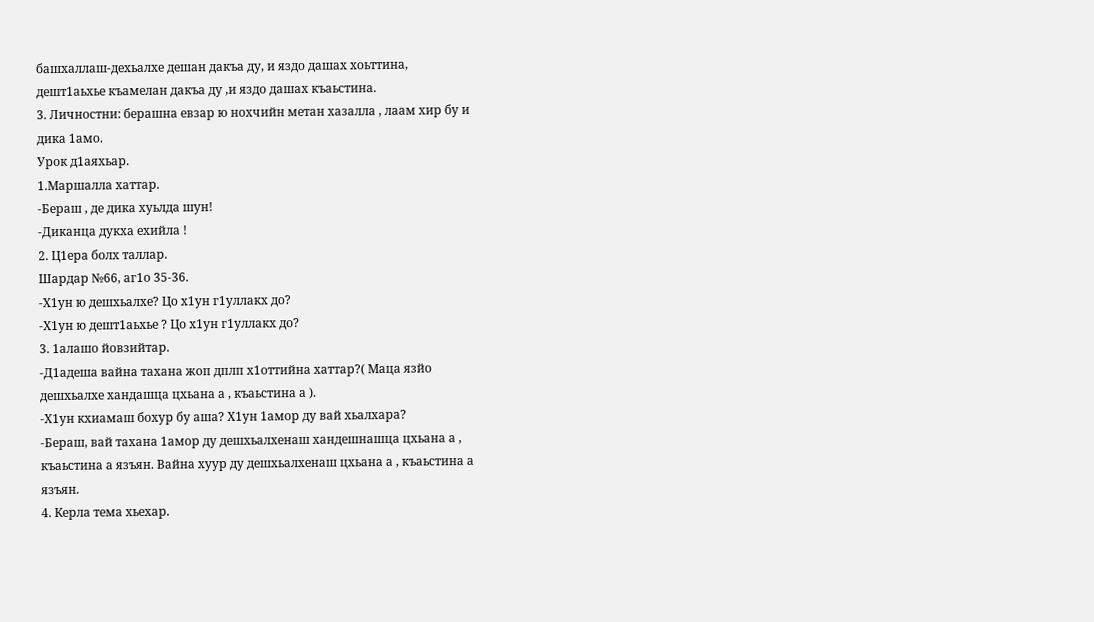башхаллаш-дехьалхе дешан дакъа ду, и яздо дашах хоьттина,
дешт1аьхье къамелан дакъа ду ,и яздо дашах къаьстина.
3. Личностни: берашна евзар ю нохчийн метан хазалла , лаам хир бу и
дика 1амо.
Урок д1аяхьар.
1.Маршалла хаттар.
-Бераш , де дика хуьлда шун!
-Диканца дукха ехийла !
2. Ц1ера болх таллар.
Шардар №66, аг1о 35-36.
-Х1ун ю дешхьалхе? Цо х1ун г1уллакх до?
-Х1ун ю дешт1аьхье ? Цо х1ун г1уллакх до?
3. 1алашо йовзийтар.
-Д1адеша вайна тахана жоп дплп х1оттийна хаттар?( Маца язйо
дешхьалхе хандашца цхьана а , къаьстина а ).
-Х1ун кхиамаш бохур бу аша? Х1ун 1амор ду вай хьалхара?
-Бераш, вай тахана 1амор ду дешхьалхенаш хандешнашца цхьана а ,
къаьстина а язъян. Вайна хуур ду дешхьалхенаш цхьана а , къаьстина а
язъян.
4. Керла тема хьехар.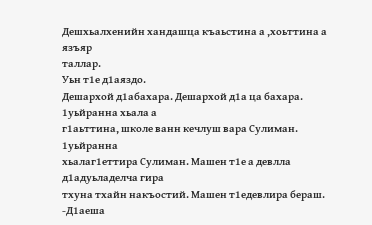Дешхьалхенийн хандашца къаьстина а ,хоьттина а язъяр
таллар.
Уьн т1е д1аяздо.
Дешархой д1абахара. Дешархой д1а ца бахара. 1уьйранна хьала а
г1аьттина, школе ванн кечлуш вара Сулиман. 1уьйранна
хьалаг1еттира Сулиман. Машен т1е а девлла д1адуьладелча гира
тхуна тхайн накъостий. Машен т1едевлира бераш.
-Д1аеша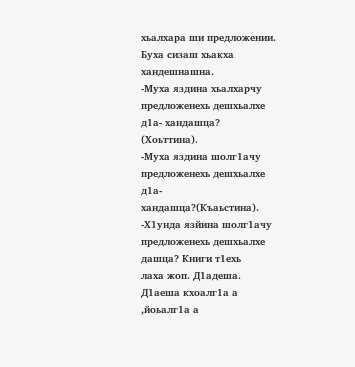хьалхара ши предложении. Буха сизаш хьакха хандешнашна.
-Муха яздина хьалхарчу предложенехь дешхьалхе д1а- хандашца?
(Хоьттина).
-Муха яздина шолг1ачу предложенехь дешхьалхе д1а-
хандашца?(Къаьстина).
-Х1унда язйина шолг1ачу предложенехь дешхьалхе дашца? Книги т1ехь
лаха жоп. Д1адеша.
Д1аеша кхоалг1а а ,йоьалг1а а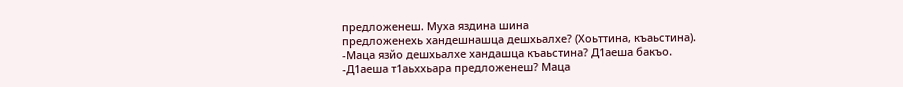предложенеш. Муха яздина шина
предложенехь хандешнашца дешхьалхе? (Хоьттина, къаьстина).
-Маца язйо дешхьалхе хандашца къаьстина? Д1аеша бакъо.
-Д1аеша т1аьххьара предложенеш? Маца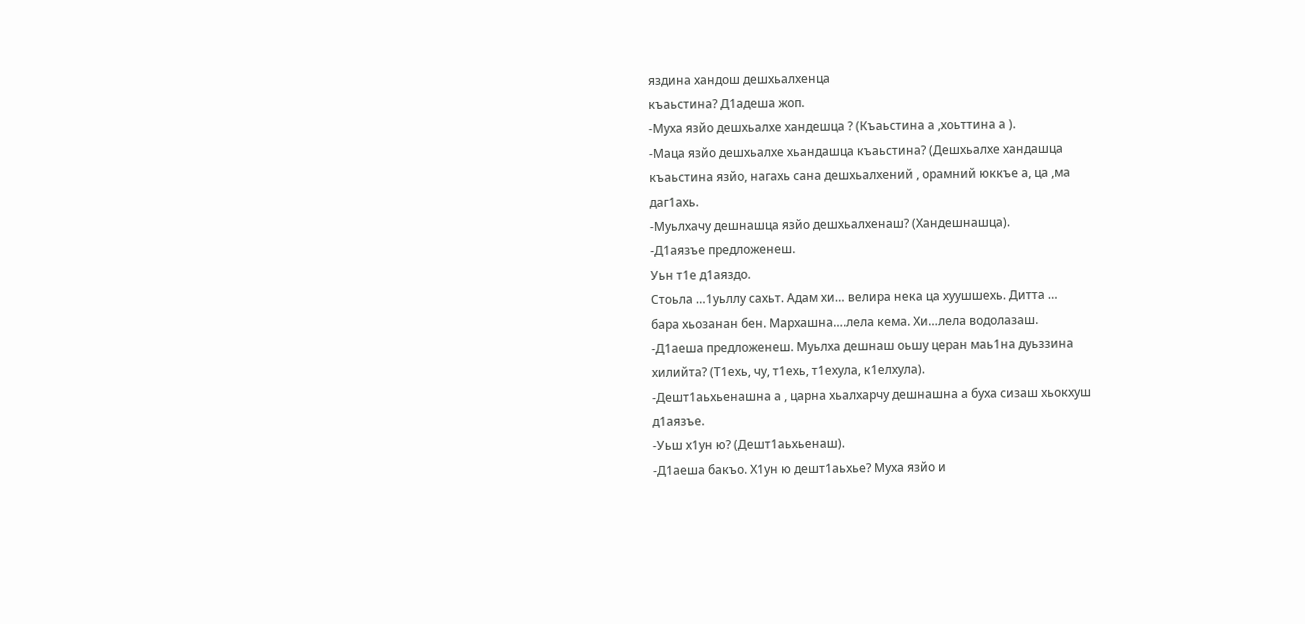яздина хандош дешхьалхенца
къаьстина? Д1адеша жоп.
-Муха язйо дешхьалхе хандешца ? (Къаьстина а ,хоьттина а ).
-Маца язйо дешхьалхе хьандашца къаьстина? (Дешхьалхе хандашца
къаьстина язйо, нагахь сана дешхьалхений , орамний юккъе а, ца ,ма
даг1ахь.
-Муьлхачу дешнашца язйо дешхьалхенаш? (Хандешнашца).
-Д1аязъе предложенеш.
Уьн т1е д1аяздо.
Стоьла …1уьллу сахьт. Адам хи… велира нека ца хуушшехь. Дитта …
бара хьозанан бен. Мархашна….лела кема. Хи…лела водолазаш.
-Д1аеша предложенеш. Муьлха дешнаш оьшу церан маь1на дуьззина
хилийта? (Т1ехь, чу, т1ехь, т1ехула, к1елхула).
-Дешт1аьхьенашна а , царна хьалхарчу дешнашна а буха сизаш хьокхуш
д1аязъе.
-Уьш х1ун ю? (Дешт1аьхьенаш).
-Д1аеша бакъо. Х1ун ю дешт1аьхье? Муха язйо и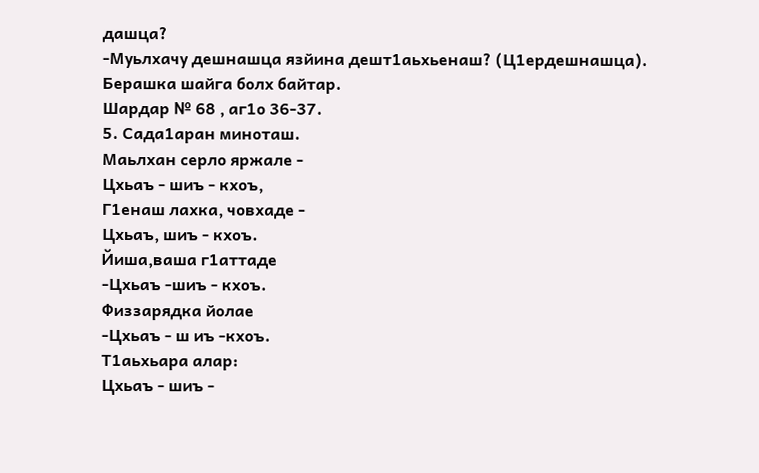дашца?
-Муьлхачу дешнашца язйина дешт1аьхьенаш? (Ц1ердешнашца).
Берашка шайга болх байтар.
Шардар № 68 , аг1о 36-37.
5. Сада1аран миноташ.
Маьлхан серло яржале -
Цхьаъ - шиъ - кхоъ,
Г1енаш лахка, човхаде -
Цхьаъ, шиъ - кхоъ.
Йиша,ваша г1аттаде
-Цхьаъ -шиъ - кхоъ.
Физзарядка йолае
-Цхьаъ - ш иъ -кхоъ.
Т1аьхьара алар:
Цхьаъ - шиъ -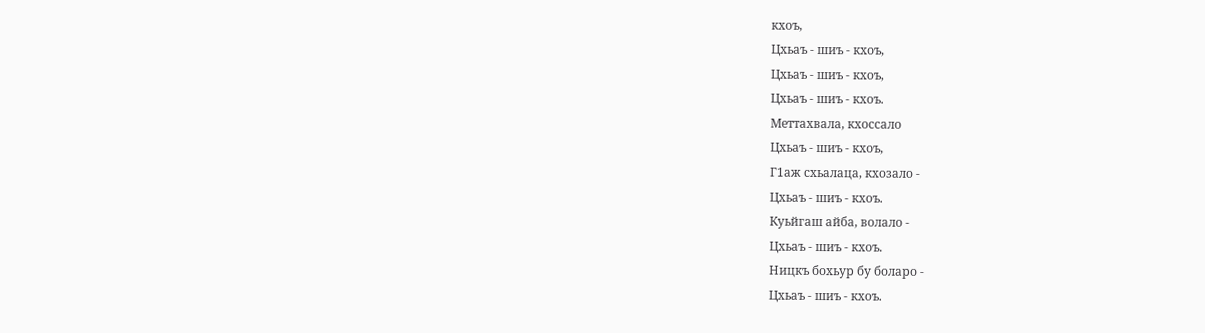кхоъ,
Цхьаъ - шиъ - кхоъ,
Цхьаъ - шиъ - кхоъ,
Цхьаъ - шиъ - кхоъ.
Меттахвала, кхоссало
Цхьаъ - шиъ - кхоъ,
Г1аж схьалаца, кхозало -
Цхьаъ - шиъ - кхоъ.
Куьйгаш айба, волало -
Цхьаъ - шиъ - кхоъ.
Ницкъ бохьур бу боларо -
Цхьаъ - шиъ - кхоъ.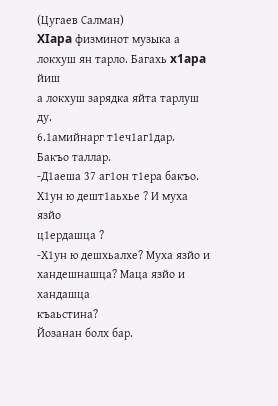(Цугаев Салман)
XIapa физминот музыка а локхуш ян тарло. Багахь x1apa йиш
а локхуш зарядка яйта тарлуш ду.
6.1амийнарг т1еч1аг1дар.
Бакъо таллар.
-Д1аеша 37 аг1он т1ера бакъо. Х1ун ю дешт1аьхье ? И муха язйо
ц1ердашца ?
-Х1ун ю дешхьалхе? Муха язйо и хандешнашца? Маца язйо и хандашца
къаьстина?
Йозанан болх бар.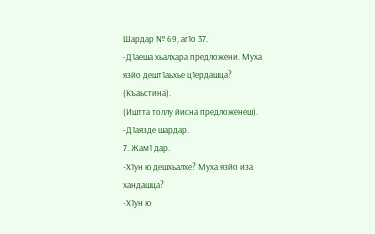Шардар № 69, аг1о 37.
-Д1аеша хьалхара предложени. Муха язйо дешт1аьхье ц1ердашца?
(Къаьстина).
(Иштта толлу йисна предложенеш).
-Д1аязде шардар.
7. Жам1 дар.
-Х1ун ю дешхьалхе? Муха язйо иза хандашца?
-Х1ун ю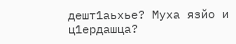дешт1аьхье? Муха язйо и ц1ердашца?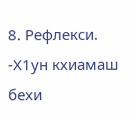8. Рефлекси.
-Х1ун кхиамаш бехи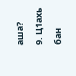аша?
9. Ц1ахь бан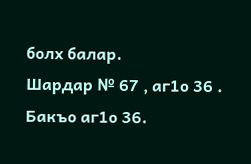болх балар.
Шардар № 67 , аг1о 36 . Бакъо аг1о 36.